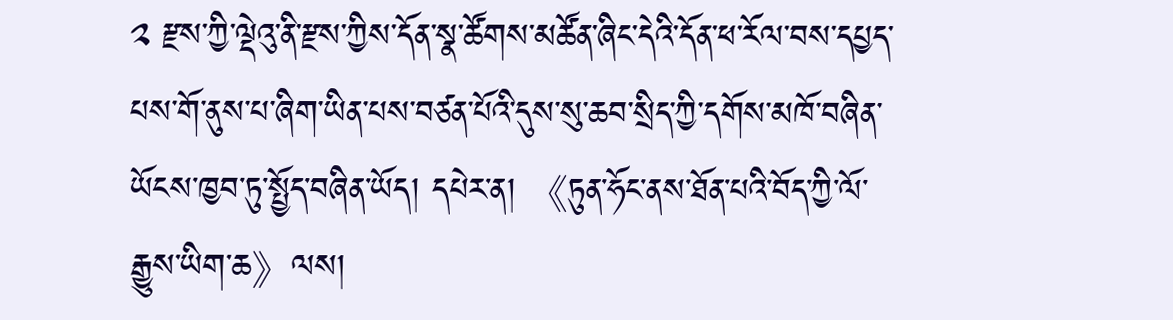༢ རྫས་ཀྱི་ལྡེའུ་ནི་རྫས་ཀྱིས་དོན་སྣ་ཚོགས་མཚོན་ཞིང་དེའི་དོན་ཕ་རོལ་བས་དཔྱད་པས་གོ་ནུས་པ་ཞིག་ཡིན་པས་བཙན་པོའི་དུས་སུ་ཆབ་སྲིད་ཀྱི་དགོས་མཁོ་བཞིན་ཡོངས་ཁྱབ་ཏུ་སྤྱོད་བཞིན་ཡོད། དཔེར་ན། 《ཏུན་ཧོང་ནས་ཐོན་པའི་བོད་ཀྱི་ལོ་རྒྱུས་ཡིག་ཆ》ལས།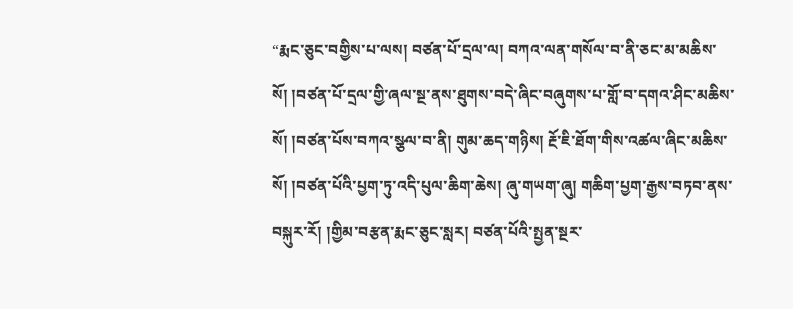“རྨང་ཅུང་བགྱིས་པ་ལས། བཙན་པོ་དྲལ་ལ། བཀའ་ལན་གསོལ་བ་ནི་ཅང་མ་མཆིས་སོ། །བཙན་པོ་དྲལ་གྱི་ཞལ་སྔ་ནས་ཐུགས་བདེ་ཞིང་བཞུགས་པ་གློ་བ་དགའ་ཤིང་མཆིས་སོ། །བཙན་པོས་བཀའ་སྩལ་བ་ནི། གུམ་ཆད་གཉིས། རྔོ་ཇི་ཐོག་གིས་འཚལ་ཞིང་མཆིས་སོ། །བཙན་པོའི་པྱག་ཏུ་འདི་པུལ་ཆིག་ཆེས། ཞུ་གཡག་ཞུ། གཆིག་པྱག་རྒྱས་བཏབ་ནས་བསྐུར་རོ། །གྱིམ་བརྩན་རྨང་ཅུང་སླར། བཙན་པོའི་སྤྱན་སྔར་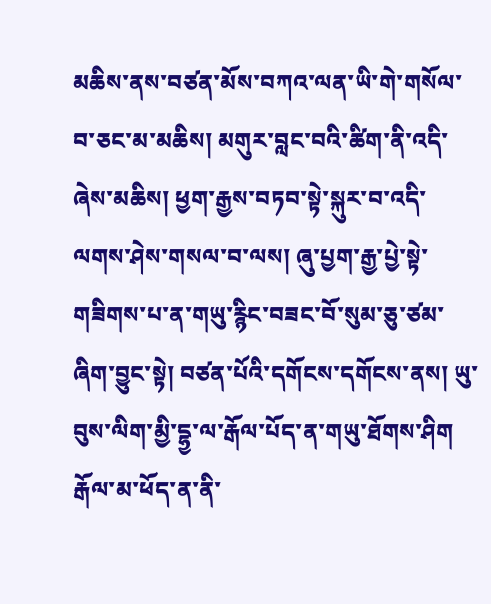མཆིས་ནས་བཙན་མོས་བཀའ་ལན་ཡི་གེ་གསོལ་བ་ཅང་མ་མཆིས། མགུར་བླང་བའི་ཚིག་ནི་འདི་ཞེས་མཆིས། ཕྱག་རྒྱས་བཏབ་སྟེ་སྐུར་བ་འདི་ལགས་ཤེས་གསལ་བ་ལས། ཞུ་པྱག་རྒྱ་པྱེ་སྟེ་གཟིགས་པ་ན་གཡུ་རྙིང་བཟང་བོ་སུམ་ཅུ་ཙམ་ཞིག་བྱུང་སྟེ། བཙན་པོའི་དགོངས་དགོངས་ནས། ཡུ་བུས་ལིག་མྱི་དྷྱ་ལ་རྒོལ་པོད་ན་གཡུ་ཐོགས་ཤིག རྒོལ་མ་ཕོད་ན་ནི་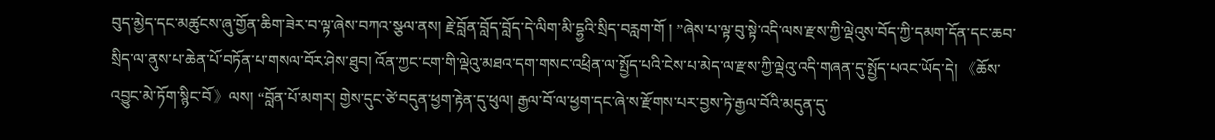བུད་མྱེད་དང་མཚུངས་ཞུ་གྱོན་ཆིག་ཟེར་བ་ལྟ་ཞེས་བཀའ་སྩལ་ནས། རྗེ་བློན་བློད་བློད་དེ་ལིག་མི་དྷྱའི་སྲིད་བརླག་གོ ། ”ཞེས་པ་ལྟ་བུ་སྟེ་འདི་ལས་རྫས་ཀྱི་ལྡེའུས་བོད་ཀྱི་དམག་དོན་དང་ཆབ་སྲིད་ལ་ནུས་པ་ཆེན་པོ་བཏོན་པ་གསལ་བོར་ཤེས་ཐུབ། འོན་ཀྱང་ངག་གི་ལྡེའུ་མཐའ་དག་གསང་འཕྲིན་ལ་སྤྱོད་པའི་ངེས་པ་མེད་ལ་རྫས་ཀྱི་ལྡེའུ་འདི་གཞན་དུ་སྤྱོད་པའང་ཡོད་དེ། 《ཆོས་འབྱུང་མེ་ཏོག་སྙིང་བོ》ལས། “བློན་པོ་མགར། གྱེས་དུང་ཙེ་བདུན་ཕྱག་རྟེན་དུ་ཕུལ། རྒྱལ་བོ་ལ་ཕྱག་དང་ཞེ་ས་རྫོགས་པར་བྱས་ཏེ་རྒྱལ་བོའི་མདུན་དུ་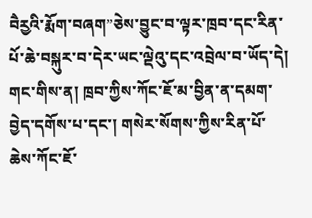བཻརྱའི་རྨོག་བཞག”ཅེས་བྱུང་བ་ལྟར་ཁྲབ་དང་རིན་པོ་ཆེ་བསྐུར་བ་དེར་ཡང་ལྡེའུ་དང་འབྲེལ་བ་ཡོད་དེ། གང་གིས་ན། ཁྲབ་ཀྱིས་ཀོང་ཇོ་མ་བྱིན་ན་དམག་བྱེད་དགོས་པ་དང་། གསེར་སོགས་ཀྱིས་རིན་པོ་ཆེས་ཀོང་ཇོ་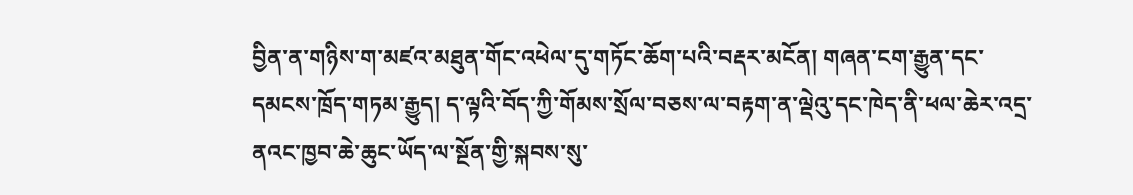བྱིན་ན་གཉིས་ག་མཛའ་མཐུན་གོང་འཕེལ་དུ་གཏོང་ཆོག་པའི་བརྡར་མངོན། གཞན་ངག་རྒྱུན་དང་དམངས་ཁྲོད་གཏམ་རྒྱུད། ད་ལྟའི་བོད་ཀྱི་གོམས་སྲོལ་བཅས་ལ་བརྟག་ན་ལྡེའུ་དང་ཁེད་ནི་ཕལ་ཆེར་འདྲ་ནའང་ཁྱབ་ཆེ་ཆུང་ཡོད་ལ་སྔོན་གྱི་སྐབས་སུ་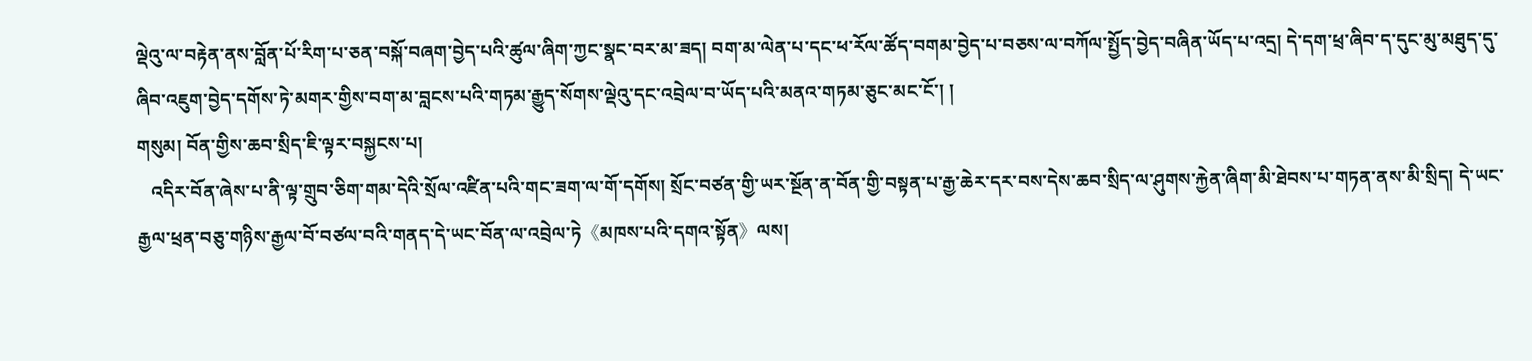ལྡེའུ་ལ་བརྟེན་ནས་བློན་པོ་རིག་པ་ཅན་བསྐོ་བཞག་བྱེད་པའི་ཚུལ་ཞིག་ཀྱང་སྣང་བར་མ་ཟད། བག་མ་ལེན་པ་དང་ཕ་རོལ་ཚོད་བགམ་བྱེད་པ་བཅས་ལ་བཀོལ་སྤྱོད་བྱེད་བཞིན་ཡོད་པ་འདྲ། དེ་དག་ཕྲ་ཞིབ་ད་དུང་མུ་མཐུད་དུ་ཞིབ་འཇུག་བྱེད་དགོས་ཏེ་མགར་གྱིས་བག་མ་བླངས་པའི་གཏམ་རྒྱུད་སོགས་ལྡེའུ་དང་འབྲེལ་བ་ཡོད་པའི་མནའ་གཏམ་ཅུང་མང་ངོ་། །
གསུམ། བོན་གྱིས་ཆབ་སྲིད་ཇི་ལྟར་བསྐྱངས་པ།
   འདིར་བོན་ཞེས་པ་ནི་ལྟ་གྲུབ་ཅིག་གམ་དེའི་སྲོལ་འཛིན་པའི་གང་ཟག་ལ་གོ་དགོས། སྲོང་བཙན་གྱི་ཡར་སྔོན་ན་བོན་གྱི་བསྟན་པ་རྒྱ་ཆེར་དར་བས་དེས་ཆབ་སྲིད་ལ་ཤུགས་རྐྱེན་ཞིག་མི་ཐེབས་པ་གཏན་ནས་མི་སྲིད། དེ་ཡང་རྒྱལ་ཕྲན་བཅུ་གཉིས་རྒྱལ་བོ་བཙལ་བའི་གནད་དེ་ཡང་བོན་ལ་འབྲེལ་ཏེ《མཁས་པའི་དགའ་སྟོན》ལས།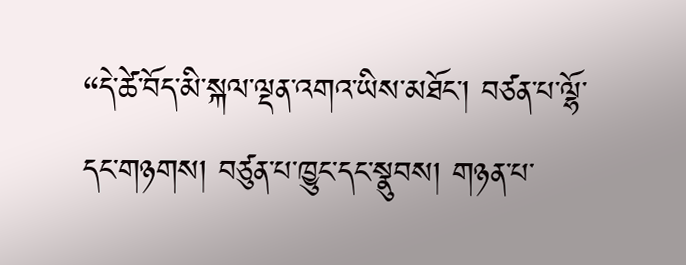“དེ་ཚེ་བོད་མི་སྐལ་ལྡན་འགའ་ཡིས་མཐོང་། བཙན་པ་ལྷོ་དང་གཉགས། བཙུན་པ་ཁྱུང་དང་སྣུབས། གཉན་པ་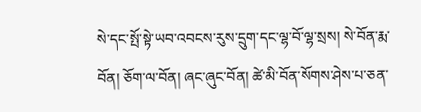སེ་དང་སྤོ་སྟེ་ཡབ་འབངས་རུས་དྲུག་དང་ལྷ་བོ་ལྷ་སྲས། སེ་བོན་རྨ་བོན། ཅོག་ལ་བོན། ཞང་ཞུང་བོན། ཚེ་མི་བོན་སོགས་ཤེས་པ་ཅན་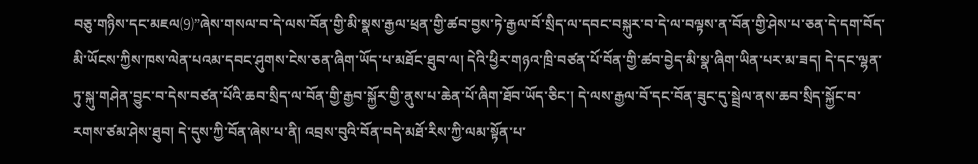བཅུ་གཉིས་དང་མཇལ⑼”ཞེས་གསལ་བ་དེ་ལས་བོན་གྱི་མི་སྣས་རྒྱལ་ཕྲན་གྱི་ཚབ་བྱས་ཏེ་རྒྱལ་བོ་སྲིད་ལ་དབང་བསྐུར་བ་དེ་ལ་བལྟས་ན་བོན་གྱི་ཤེས་པ་ཅན་དེ་དག་བོད་མི་ཡོངས་ཀྱིས་ཁས་ལེན་པའམ་དབང་ཤུགས་ངེས་ཅན་ཞིག་ཡོད་པ་མཐོང་ཐུབ་ལ། དེའི་ཕྱིར་གཉའ་ཁྲི་བཙན་པོ་བོན་གྱི་ཚབ་བྱེད་མི་སྣ་ཞིག་ཡིན་པར་མ་ཟད། དེ་དང་ལྷན་ཏུ་སྐུ་གཤེན་བྱུང་བ་དེས་བཙན་པོའི་ཆབ་སྲིད་ལ་བོན་གྱི་རྒྱབ་སྐྱོར་གྱི་ནུས་པ་ཆེན་པོ་ཞིག་ཐོབ་ཡོད་ཅིང་། དེ་ལས་རྒྱལ་བོ་དང་བོན་ཟུང་དུ་སྦྲེལ་ནས་ཆབ་སྲིད་སྐྱོང་བ་རགས་ཙམ་ཤེས་ཐུབ། དེ་དུས་ཀྱི་བོན་ཞེས་པ་ནི། འབྲས་བུའི་བོན་བདེ་མཐོ་རིས་ཀྱི་ལམ་སྟོན་པ་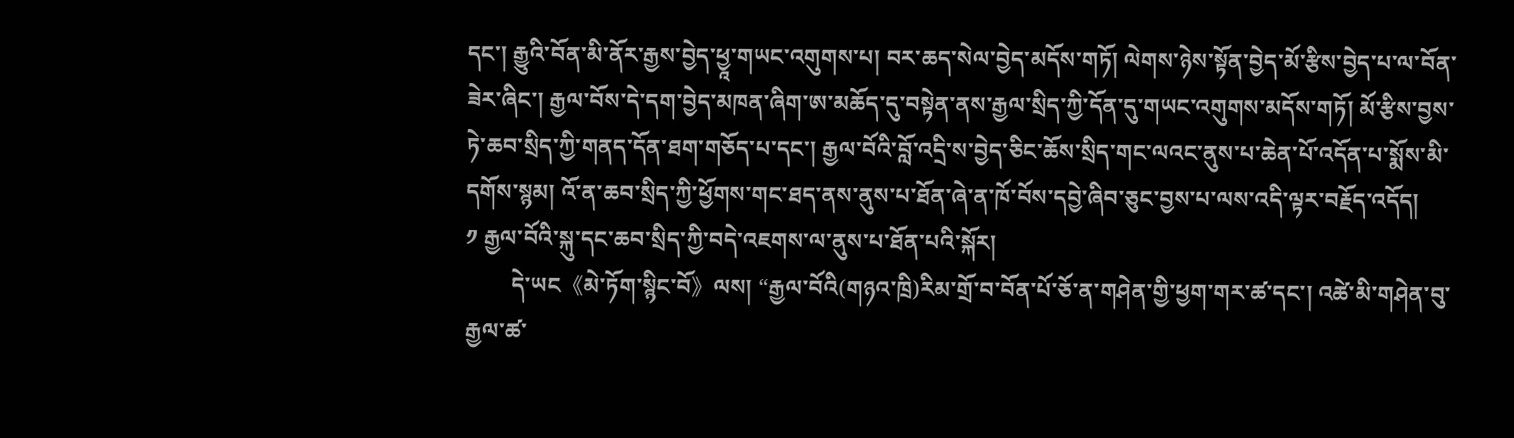དང་། རྒྱུའི་བོན་མི་ནོར་རྒྱས་བྱེད་ཕྱཱ་གཡང་འགུགས་པ། བར་ཆད་སེལ་བྱེད་མདོས་གཏོ། ལེགས་ཉེས་སྟོན་བྱེད་མོ་རྩིས་བྱེད་པ་ལ་བོན་ཟེར་ཞིང་། རྒྱལ་བོས་དེ་དག་བྱེད་མཁན་ཞིག་ཨ་མཆོད་དུ་བསྟེན་ནས་རྒྱལ་སྲིད་ཀྱི་དོན་དུ་གཡང་འགུགས་མདོས་གཏོ། མོ་རྩིས་བྱས་ཏེ་ཆབ་སྲིད་ཀྱི་གནད་དོན་ཐག་གཅོད་པ་དང་། རྒྱལ་བོའི་བློ་འདྲི་ས་བྱེད་ཅིང་ཆོས་སྲིད་གང་ལའང་ནུས་པ་ཆེན་པོ་འདོན་པ་སྨོས་མི་དགོས་སྙམ། འོ་ན་ཆབ་སྲིད་ཀྱི་ཕྱོགས་གང་ཐད་ནས་ནུས་པ་ཐོན་ཞེ་ན་ཁོ་བོས་དབྱེ་ཞིབ་ཅུང་བྱས་པ་ལས་འདི་ལྟར་བརྗོད་འདོད།
༡ རྒྱལ་བོའི་སྐུ་དང་ཆབ་སྲིད་ཀྱི་བདེ་འཇགས་ལ་ནུས་པ་ཐོན་པའི་སྐོར།
        དེ་ཡང《མེ་ཏོག་སྙིང་བོ》ལས། “རྒྱལ་བོའི(གཉའ་ཁྲི)རིམ་གྲོ་བ་བོན་པོ་ཅོ་ན་གཤེན་གྱི་ཕྱག་གར་ཚ་དང་། འཚེ་མི་གཤེན་བུ་རྒྱལ་ཚ་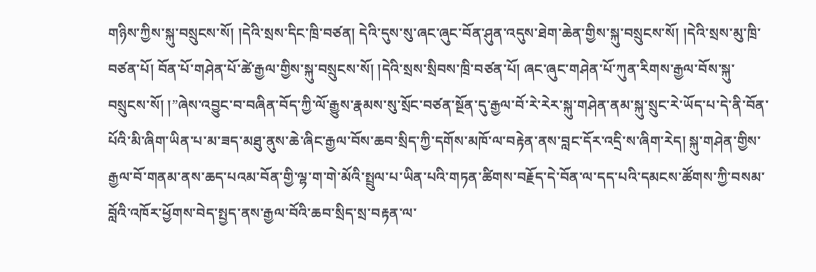གཉིས་ཀྱིས་སྐུ་བསྲུངས་སོ། །དེའི་སྲས་དིང་ཁྲི་བཙན། དེའི་དུས་སུ་ཞང་ཞུང་བོན་ཤུན་འདུས་ཐེག་ཆེན་གྱིས་སྐུ་བསྲུངས་སོ། །དེའི་སྲས་མུ་ཁྲི་བཙན་པོ། བོན་པོ་གཤེན་པོ་ཚེ་རྒྱལ་གྱིས་སྐུ་བསྲུངས་སོ། །དེའི་སྲས་སྲིབས་ཁྲི་བཙན་པོ། ཞང་ཞུང་གཤེན་པོ་ཀུན་རིགས་རྒྱལ་བོས་སྐུ་བསྲུངས་སོ། །”ཞེས་འབྱུང་བ་བཞིན་བོད་ཀྱི་ལོ་རྒྱུས་རྣམས་སུ་སྲོང་བཙན་སྔོན་དུ་རྒྱལ་བོ་རེ་རེར་སྐུ་གཤེན་ནམ་སྐུ་སྲུང་རེ་ཡོད་པ་དེ་ནི་བོན་པོའི་མི་ཞིག་ཡིན་པ་མ་ཟད་མཐུ་ནུས་ཆེ་ཞིང་རྒྱལ་བོས་ཆབ་སྲིད་ཀྱི་དགོས་མཁོ་ལ་བརྟེན་ནས་བླང་དོར་འདྲི་ས་ཞིག་རེད། སྐུ་གཤེན་གྱིས་རྒྱལ་བོ་གནམ་ནས་ཆད་པའམ་བོན་གྱི་ལྷ་ག་གེ་མོའི་སྤྲུལ་པ་ཡིན་པའི་གཏན་ཚིགས་བརྗོད་དེ་བོན་ལ་དད་པའི་དམངས་ཚོགས་ཀྱི་བསམ་བློའི་འཁོར་ཕྱོགས་བེད་སྤྱད་ནས་རྒྱལ་བོའི་ཆབ་སྲིད་སྲ་བརྟན་ལ་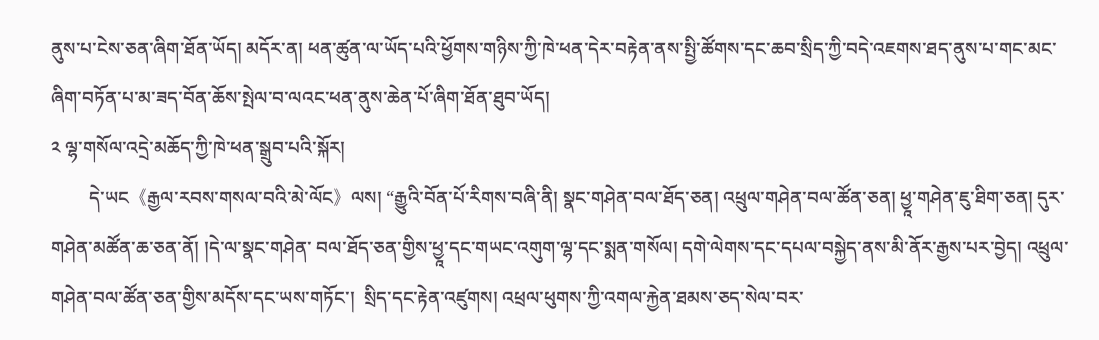ནུས་པ་ངེས་ཅན་ཞིག་ཐོན་ཡོད། མདོར་ན། ཕན་ཚུན་ལ་ཡོད་པའི་ཕྱོགས་གཉིས་ཀྱི་ཁེ་ཕན་དེར་བརྟེན་ནས་སྤྱི་ཚོགས་དང་ཆབ་སྲིད་ཀྱི་བདེ་འཇགས་ཐད་ནུས་པ་གང་མང་ཞིག་བཏོན་པ་མ་ཟད་བོན་ཆོས་སྤེལ་བ་ལའང་ཕན་ནུས་ཆེན་པོ་ཞིག་ཐོན་ཐུབ་ཡོད།
༢ ལྷ་གསོལ་འདྲེ་མཆོད་ཀྱི་ཁེ་ཕན་སྒྲུབ་པའི་སྐོར།
        དེ་ཡང《རྒྱལ་རབས་གསལ་བའི་མེ་ལོང》ལས། “རྒྱུའི་བོན་པོ་རིགས་བཞི་ནི། སྣང་གཤེན་བལ་ཐོད་ཅན། འཕྲུལ་གཤེན་བལ་ཚོན་ཅན། ཕྱཱ་གཤེན་ཇུ་ཐིག་ཅན། དུར་གཤེན་མཚོན་ཆ་ཅན་ནོ། །དེ་ལ་སྣང་གཤེན་ བལ་ཐོད་ཅན་གྱིས་ཕྱཱ་དང་གཡང་འགུག་ལྷ་དང་སྨན་གསོལ། དགེ་ལེགས་དང་དཔལ་བསྐྱེད་ནས་མི་ནོར་རྒྱས་པར་བྱེད། འཕྲུལ་གཤེན་བལ་ཚོན་ཅན་གྱིས་མདོས་དང་ཡས་གཏོང་།  སྲིད་དང་རྟེན་འཛུགས། འཕྲལ་ཕུགས་ཀྱི་འགལ་རྐྱེན་ཐམས་ཅད་སེལ་བར་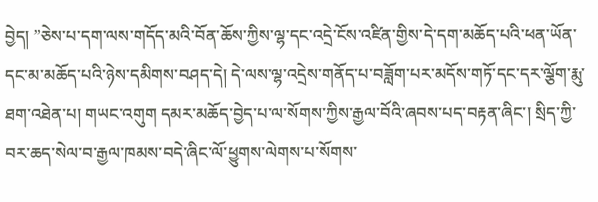བྱེད། ”ཅེས་པ་དག་ལས་གདོད་མའི་བོན་ཆོས་ཀྱིས་ལྷ་དང་འདྲེ་ངོས་འཛིན་གྱིས་དེ་དག་མཆོད་པའི་ཕན་ཡོན་དང་མ་མཆོད་པའི་ཉེས་དམིགས་བཤད་དེ། དེ་ལས་ལྷ་འདྲེས་གནོད་པ་བཟློག་པར་མདོས་གཏོ་དང་དར་ལྕོག་རྨུ་ཐག་འཐེན་པ། གཡང་འགུག དམར་མཆོད་བྱེད་པ་ལ་སོགས་ཀྱིས་རྒྱལ་བོའི་ཞབས་པད་བརྟན་ཞིང་། སྲིད་ཀྱི་བར་ཆད་སེལ་བ་རྒྱལ་ཁམས་བདེ་ཞིང་ལོ་ཕྱུགས་ལེགས་པ་སོགས་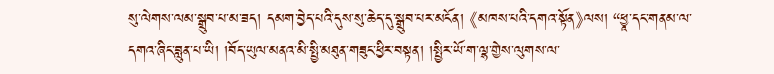སུ་ལེགས་ལམ་སྒྲུབ་པ་མ་ཟད། དམག་བྱེད་པའི་དུས་སུ་ཆེད་དུ་སྒྲུབ་པར་མངོན། 《མཁས་པའི་དགའ་སྟོན》ལས། “ཕྱཱ་དང་གནམ་ལ་དགའ་ཞིང་བླུན་པ་ཡི། །བོད་ཡུལ་མནའ་མི་སྤྱི་མཐུན་གཟུང་ཕྱིར་བསྟན། །སྤྱིར་ཡོ་ག་ལྷ་གྱེས་ལུགས་ལ་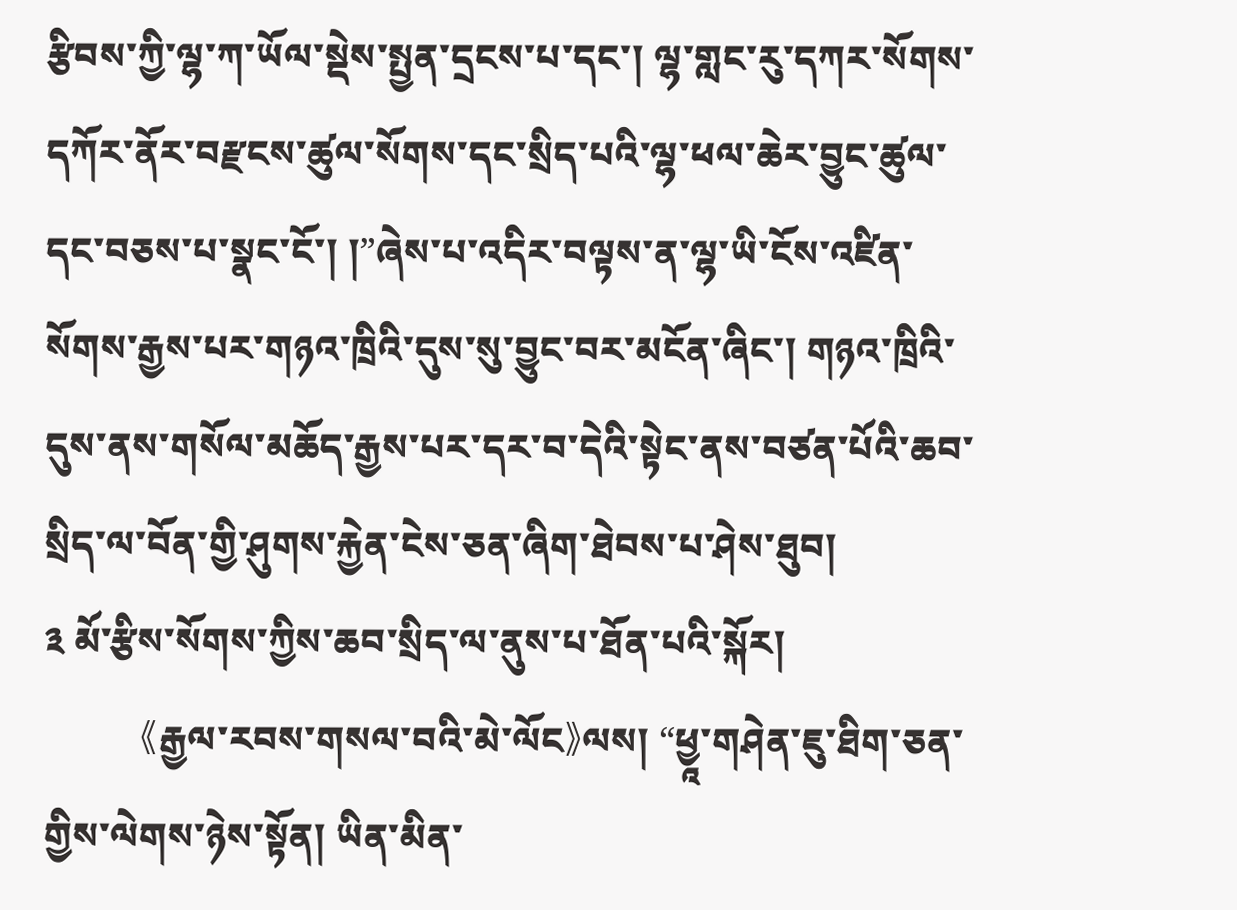རྩིབས་ཀྱི་ལྷ་ཀ་ཡོལ་སྡེས་སྤྱན་དྲངས་པ་དང་། ལྷ་གླང་རུ་དཀར་སོགས་དཀོར་ནོར་བརྫངས་ཚུལ་སོགས་དང་སྲིད་པའི་ལྷ་ཕལ་ཆེར་བྱུང་ཚུལ་དང་བཅས་པ་སྣང་ངོ་། །”ཞེས་པ་འདིར་བལྟས་ན་ལྷ་ཡི་ངོས་འཛིན་སོགས་རྒྱས་པར་གཉའ་ཁྲིའི་དུས་སུ་བྱུང་བར་མངོན་ཞིང་། གཉའ་ཁྲིའི་དུས་ནས་གསོལ་མཆོད་རྒྱས་པར་དར་བ་དེའི་སྟེང་ནས་བཙན་པོའི་ཆབ་སྲིད་ལ་བོན་གྱི་ཤུགས་རྐྱེན་ངེས་ཅན་ཞིག་ཐེབས་པ་ཤེས་ཐུབ།
༣ མོ་རྩིས་སོགས་ཀྱིས་ཆབ་སྲིད་ལ་ནུས་པ་ཐོན་པའི་སྐོར།
        《རྒྱལ་རབས་གསལ་བའི་མེ་ལོང》ལས། “ཕྱཱ་གཤེན་ཇུ་ཐིག་ཅན་གྱིས་ལེགས་ཉེས་སྟོན། ཡིན་མིན་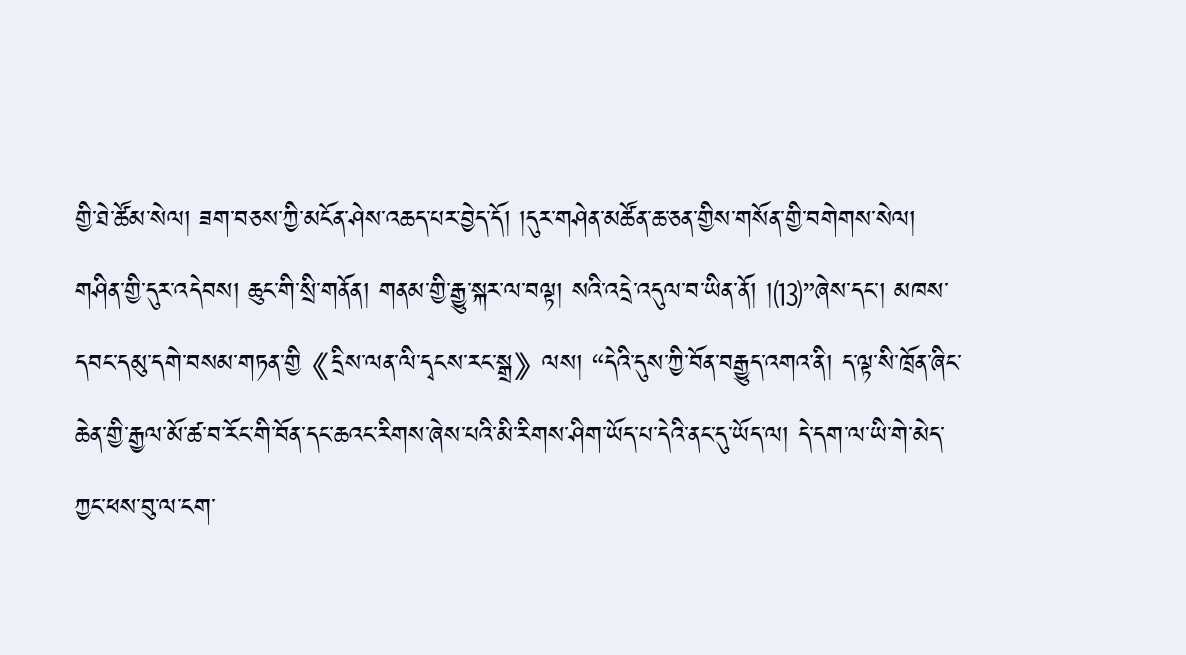གྱི་ཐེ་ཚོམ་སེལ། ཟག་བཅས་ཀྱི་མངོན་ཤེས་འཆད་པར་བྱེད་དོ། །དུར་གཤེན་མཚོན་ཆ་ཅན་གྱིས་གསོན་གྱི་བགེགས་སེལ། གཤིན་གྱི་དུར་འདེབས། ཆུང་གི་སྲི་གནོན། གནམ་གྱི་རྒྱུ་སྐར་ལ་བལྟ། སའི་འདྲེ་འདུལ་བ་ཡིན་ནོ། །⒀”ཞེས་དང་། མཁས་དབང་དམུ་དགེ་བསམ་གཏན་གྱི《དྲིས་ལན་ལི་དྭངས་རང་སྒྲ》ལས། “དེའི་དུས་ཀྱི་བོན་བརྒྱུད་འགའ་ནི། ད་ལྟ་སི་ཁྲོན་ཞིང་ཆེན་གྱི་རྒྱལ་མོ་ཚ་བ་རོང་གི་བོན་དང་ཆའང་རིགས་ཞེས་པའི་མི་རིགས་ཤིག་ཡོད་པ་དེའི་ནང་དུ་ཡོད་ལ། དེ་དག་ལ་ཡི་གེ་མེད་ཀྱང་ཕས་བུ་ལ་ངག་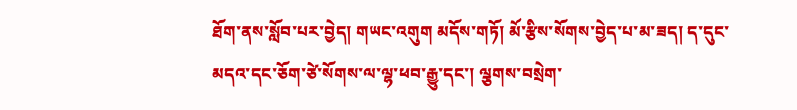ཐོག་ནས་སློབ་པར་བྱེད། གཡང་འགུག མདོས་གཏོ། མོ་རྩིས་སོགས་བྱེད་པ་མ་ཟད། ད་དུང་མདའ་དང་ཅོག་ཙེ་སོགས་ལ་ལྷ་ཕབ་རྒྱུ་དང་། ལྕགས་བསྲེག་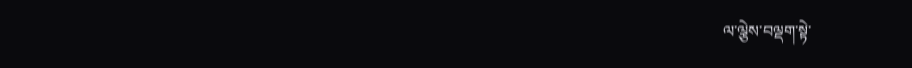ལ་ལྕེས་བལྡག་སྟེ་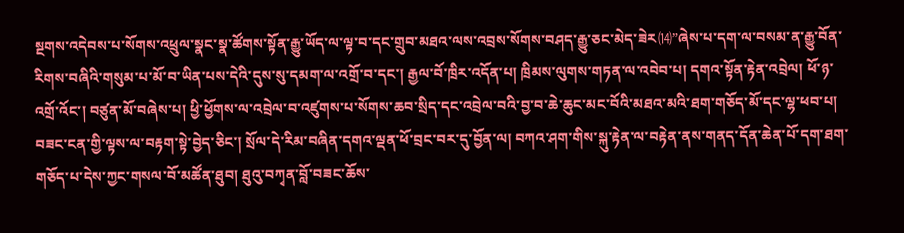སྔགས་འདེབས་པ་སོགས་འཕྲུལ་སྣང་སྣ་ཚོགས་སྟོན་རྒྱུ་ཡོད་ལ་ལྟ་བ་དང་གྲུབ་མཐའ་ལས་འབྲས་སོགས་བཤད་རྒྱུ་ཅང་མེད་ཟེར⒁”ཞེས་པ་དག་ལ་བསམ་ན་རྒྱུ་བོན་རིགས་བཞིའི་གསུམ་པ་མོ་བ་ཡིན་པས་དེའི་དུས་སུ་དམག་ལ་འགྲོ་བ་དང་། རྒྱལ་བོ་ཁྲིར་འདོན་པ། ཁྲིམས་ལུགས་གཏན་ལ་འབེབ་པ། དགའ་སྟོན་རྟེན་འབྲེལ། ཕོ་ཉ་འགྲོ་འོང་། བཙུན་མོ་བཞེས་པ། ཕྱི་ཕྱོགས་ལ་འབྲེལ་བ་འཛུགས་པ་སོགས་ཆབ་སྲིད་དང་འབྲེལ་བའི་བྱ་བ་ཆེ་ཆུང་མང་བོའི་མཐའ་མའི་ཐག་གཅོད་མོ་དང་ལྷ་ཕབ་པ། བཟང་ངན་གྱི་ལྟས་ལ་བརྟག་སྟེ་བྱེད་ཅིང་། སྲོལ་དེ་རིམ་བཞིན་དགའ་ལྡན་ཕོ་བྲང་བར་དུ་བྱོན་ལ། བཀའ་ཤག་གིས་སྐུ་རྟེན་ལ་བརྟེན་ནས་གནད་དོན་ཆེན་པོ་དག་ཐག་གཅོད་པ་དེས་ཀྱང་གསལ་བོ་མཚོན་ཐུབ། ཐུའུ་བཀྭན་བློ་བཟང་ཆོས་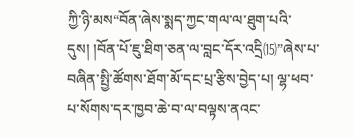ཀྱི་ཉི་མས“བོན་ཞེས་སྨད་ཀྱང་གལ་ལ་ཐུག་པའི་དུས། །བོན་པོ་ཇུ་ཐིག་ཅན་ལ་བླང་དོར་འདྲི⒂”ཞེས་པ་བཞིན་སྤྱི་ཚོགས་ཐོག་མོ་དང་པྲ་རྩིས་བྱེད་པ། ལྷ་ཕབ་པ་སོགས་དར་ཁྱབ་ཆེ་བ་ལ་བལྟས་ནའང་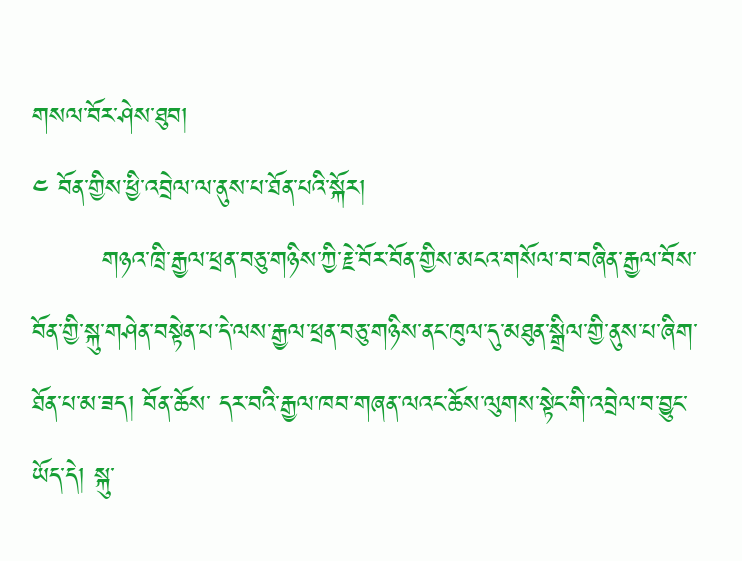གསལ་བོར་ཤེས་ཐུབ།
༤ བོན་གྱིས་ཕྱི་འབྲེལ་ལ་ནུས་པ་ཐོན་པའི་སྐོར།
        གཉའ་ཁྲི་རྒྱལ་ཕྲན་བཅུ་གཉིས་ཀྱི་རྗེ་བོར་བོན་གྱིས་མངའ་གསོལ་བ་བཞིན་རྒྱལ་བོས་བོན་གྱི་སྐུ་གཤེན་བསྟེན་པ་དེ་ལས་རྒྱལ་ཕྲན་བཅུ་གཉིས་ནང་ཁུལ་དུ་མཐུན་སྒྲིལ་གྱི་ནུས་པ་ཞིག་ཐོན་པ་མ་ཟད། བོན་ཆོས་ དར་བའི་རྒྱལ་ཁབ་གཞན་ལའང་ཆོས་ལུགས་སྟེང་གི་འབྲེལ་བ་བྱུང་ཡོད་དེ། སྐུ་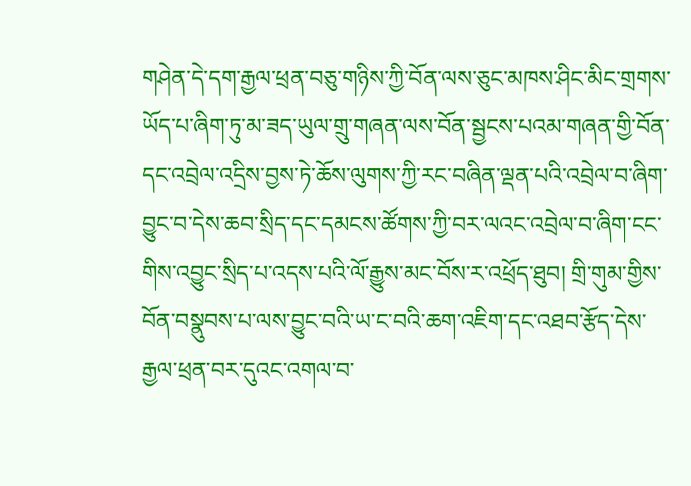གཤེན་དེ་དག་རྒྱལ་ཕྲན་བཅུ་གཉིས་ཀྱི་བོན་ལས་ཅུང་མཁས་ཤིང་མིང་གྲགས་ཡོད་པ་ཞིག་ཏུ་མ་ཟད་ཡུལ་གྲུ་གཞན་ལས་བོན་སྦྱངས་པའམ་གཞན་གྱི་བོན་དང་འབྲེལ་འདྲིས་བྱས་ཏེ་ཆོས་ལུགས་ཀྱི་རང་བཞིན་ལྡན་པའི་འབྲེལ་བ་ཞིག་བྱུང་བ་དེས་ཆབ་སྲིད་དང་དམངས་ཚོགས་ཀྱི་བར་ལའང་འབྲེལ་བ་ཞིག་ངང་གིས་འབྱུང་སྲིད་པ་འདས་པའི་ལོ་རྒྱུས་མང་བོས་ར་འཕྲོད་ཐུབ། གྲི་གུམ་གྱིས་བོན་བསྣུབས་པ་ལས་བྱུང་བའི་ཡ་ང་བའི་ཆག་འཇིག་དང་འཐབ་རྩོད་དེས་རྒྱལ་ཕྲན་བར་དུའང་འགལ་བ་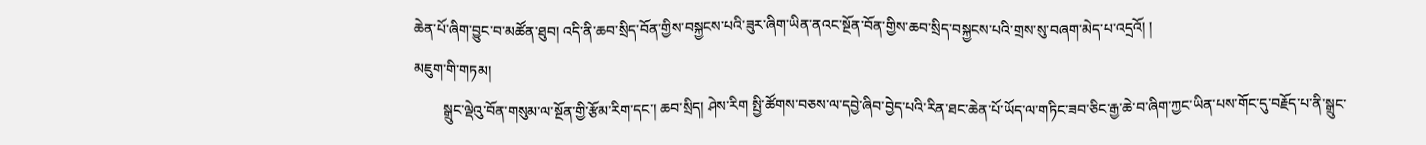ཆེན་པོ་ཞིག་བྱུང་བ་མཚོན་ཐུབ། འདི་ནི་ཆབ་སྲིད་བོན་གྱིས་བསྐྱངས་པའི་ཟུར་ཞིག་ཡིན་ནའང་སྔོན་བོན་གྱིས་ཆབ་སྲིད་བསྐྱངས་པའི་གྲས་སུ་བཞག་མེད་པ་འདྲའོ། །
མཇུག་གི་གཏམ།
        སྒྲུང་ལྡེའུ་བོན་གསུམ་ལ་སྔོན་གྱི་རྩོམ་རིག་དང་། ཆབ་སྲིད། ཤེས་རིག སྤྱི་ཚོགས་བཅས་ལ་དབྱེ་ཞིབ་བྱེད་པའི་རིན་ཐང་ཆེན་པོ་ཡོད་ལ་གཏིང་ཟབ་ཅིང་རྒྱ་ཆེ་བ་ཞིག་ཀྱང་ཡིན་པས་གོང་དུ་བརྗོད་པ་ནི་སྒྲུང་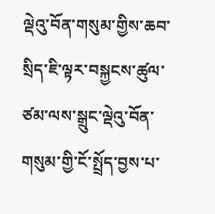ལྡེའུ་བོན་གསུམ་གྱིས་ཆབ་སྲིད་ཇི་ལྟར་བསྐྱངས་ཚུལ་ ཙམ་ལས་སྒྲུང་ལྡེའུ་བོན་གསུམ་གྱི་ངོ་སྤྲོད་བྱས་པ་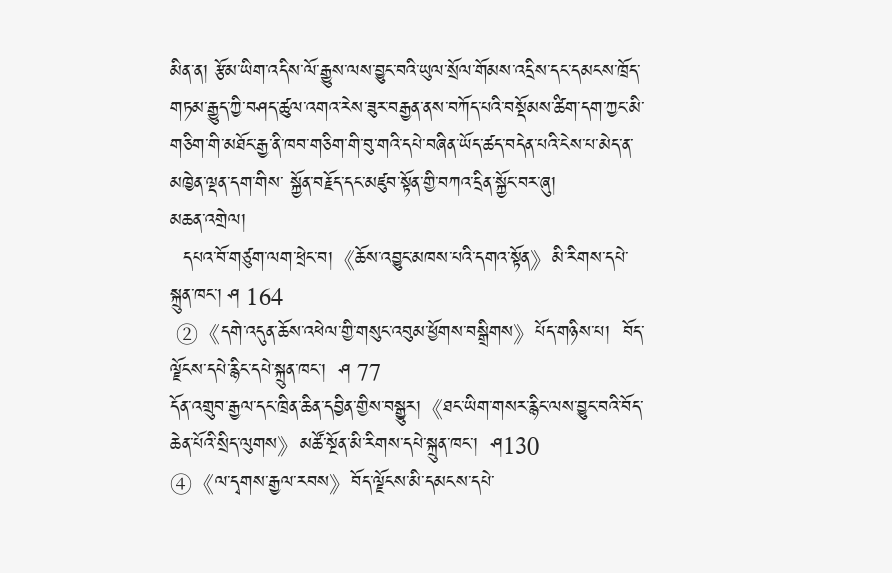མིན་ན། རྩོམ་ཡིག་འདིས་ལོ་རྒྱུས་ལས་བྱུང་བའི་ཡུལ་སྲོལ་གོམས་འདྲིས་དང་དམངས་ཁྲོད་གཏམ་རྒྱུད་ཀྱི་བཤད་ཚུལ་འགའ་རེས་ཟུར་བརྒྱན་ནས་བཀོད་པའི་བསྡོམས་ཚིག་དག་ཀྱང་མི་གཅིག་གི་མཐོང་རྒྱ་ནི་ཁབ་གཅིག་གི་བུ་གའི་དཔེ་བཞིན་ཡོད་ཚད་བདེན་པའི་ངེས་པ་མེད་ན་མཁྱེན་ལྡན་དག་གིས་ སྐྱོན་བརྗོད་དང་མཛུབ་སྟོན་གྱི་བཀའ་དྲིན་སྐྱོང་བར་ཞུ།
མཆན་འགྲེལ།
  དཔའ་བོ་གཙུག་ལག་ཕྲེང་བ།《ཆོས་འབྱུང་མཁས་པའི་དགའ་སྟོན》མི་རིགས་དཔེ་སྐྲུན་ཁང་། ཤ 164
 ②《དགེ་འདུན་ཆོས་འཕེལ་གྱི་གསུང་འབུམ་ཕྱོགས་བསྒྲིགས》པོད་གཉིས་པ།  བོད་ལྗོངས་དཔེ་རྙིང་དཔེ་སྐྲུན་ཁང་།  ཤ 77
དོན་འགྲུབ་རྒྱལ་དང་ཁྲིན་ཆིན་དབྱིན་གྱིས་བསྒྱུར།《ཐང་ཡིག་གསར་རྙིང་ལས་བྱུང་བའི་བོད་ཆེན་པོའི་སྲིད་ལུགས》མཚོ་སྔོན་མི་རིགས་དཔེ་སྐྲུན་ཁང་།  ཤ130
④《ལ་དྭགས་རྒྱལ་རབས》བོད་ལྗོངས་མི་དམངས་དཔེ་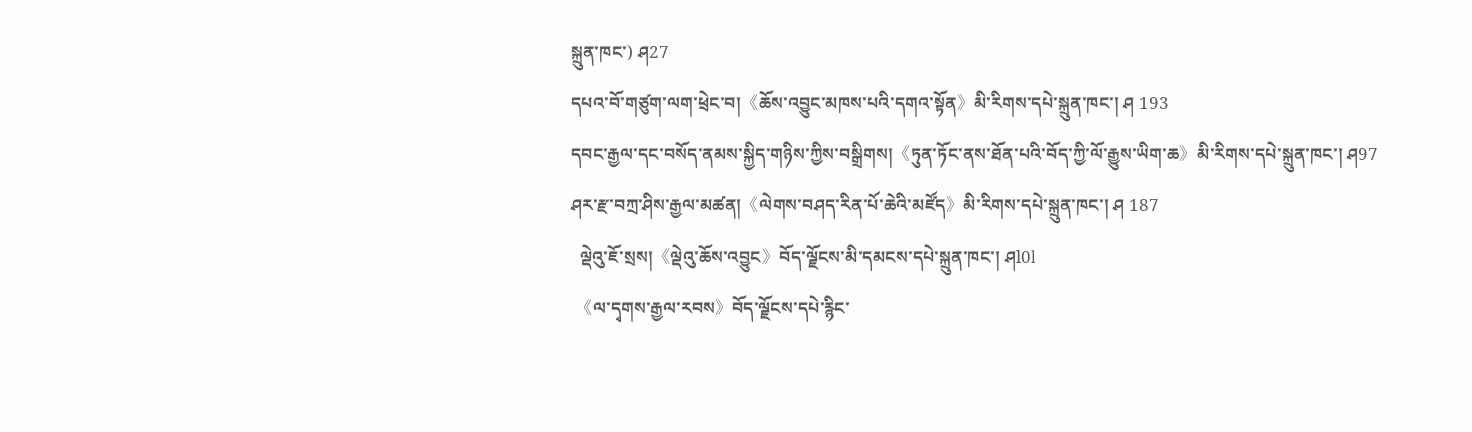སྐྲུན་ཁང་) ཤ27
དཔའ་བོ་གཙུག་ལག་ཕྲེང་བ།《ཆོས་འབྱུང་མཁས་པའི་དགའ་སྟོན》མི་རིགས་དཔེ་སྐྲུན་ཁང་། ཤ 193
དབང་རྒྱལ་དང་བསོད་ནམས་སྐྱིད་གཉིས་ཀྱིས་བསྒྲིགས།《ཏུན་ཏོང་ནས་ཐོན་པའི་བོད་ཀྱི་ལོ་རྒྱུས་ཡིག་ཆ》མི་རིགས་དཔེ་སྐྲུན་ཁང་། ཤ97
ཤར་རྫ་བཀྲ་ཤིས་རྒྱལ་མཚན།《ལེགས་བཤད་རིན་པོ་ཆེའི་མཛོད》མི་རིགས་དཔེ་སྐྲུན་ཁང་། ཤ 187
  ལྡེའུ་ཇོ་སྲས།《ལྡེའུ་ཆོས་འབྱུང》བོད་ལྗོངས་མི་དམངས་དཔེ་སྐྲུན་ཁང་། ཤl0l
 《ལ་དྭགས་རྒྱལ་རབས》བོད་ལྗོངས་དཔེ་རྙིང་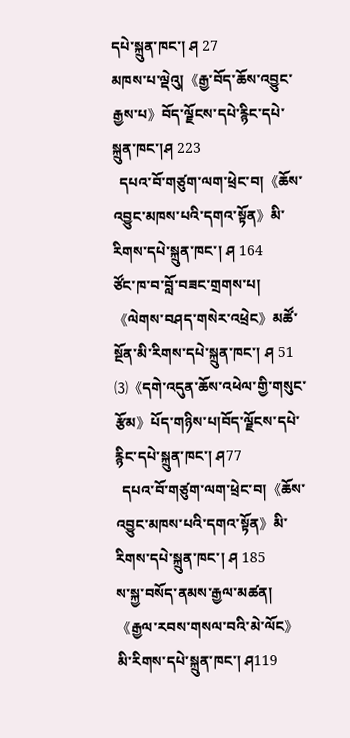དཔེ་སྐྲུན་ཁང་། ཤ 27
མཁས་པ་ལྡེའུ།《རྒྱ་བོད་ཆོས་འབྱུང་རྒྱས་པ》བོད་ལྗོངས་དཔེ་རྙིང་དཔེ་སྐྲུན་ཁང་།ཤ 223
  དཔའ་བོ་གཙུག་ལག་ཕྲེང་བ།《ཆོས་འབྱུང་མཁས་པའི་དགའ་སྟོན》མི་རིགས་དཔེ་སྐྲུན་ཁང་། ཤ 164
ཙོང་ཁ་བ་བློ་བཟང་གྲགས་པ།《ལེགས་བཤད་གསེར་འཕྲེང》མཚོ་སྔོན་མི་རིགས་དཔེ་སྐྲུན་ཁང་། ཤ 51
⑶《དགེ་འདུན་ཆོས་འཕེལ་གྱི་གསུང་རྩོམ》པོད་གཉིས་པ།བོད་ལྗོངས་དཔེ་རྙིང་དཔེ་སྐྲུན་ཁང་། ཤ77
  དཔའ་བོ་གཙུག་ལག་ཕྲེང་བ།《ཆོས་འབྱུང་མཁས་པའི་དགའ་སྟོན》མི་རིགས་དཔེ་སྐྲུན་ཁང་། ཤ 185
ས་སྐྱ་བསོད་ནམས་རྒྱལ་མཚན།《རྒྱལ་རབས་གསལ་བའི་མེ་ལོང》མི་རིགས་དཔེ་སྐྲུན་ཁང་། ཤ119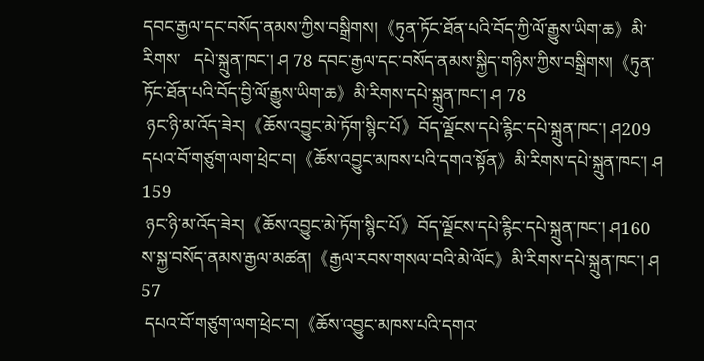དབང་རྒྱལ་དང་བསོད་ནམས་ཀྱིས་བསྒྲིགས།《ཏུན་ཏོང་ཐོན་པའི་བོད་ཀྱི་ལོ་རྒྱུས་ཡིག་ཆ》མི་རིགས་   དཔེ་སྐྲུན་ཁང་། ཤ 78 དབང་རྒྱལ་དང་བསོད་ནམས་སྐྱིད་གཉིས་ཀྱིས་བསྒྲིགས།《ཏུན་ཏོང་ཐོན་པའི་བོད་བྱི་ལོ་རྒྱུས་ཡིག་ཆ》མི་རིགས་དཔེ་སྐྲུན་ཁང་། ཤ 78
 ཉང་ཉི་མ་འོད་ཟེར།《ཆོས་འབྱུང་མེ་ཏོག་སྙིང་པོ》བོད་ལྗོངས་དཔེ་རྙིང་དཔེ་སྐྲུན་ཁང་། ཤ209
དཔའ་བོ་གཙུག་ལག་ཕྲེང་བ།《ཆོས་འབྱུང་མཁས་པའི་དགའ་སྟོན》མི་རིགས་དཔེ་སྐྲུན་ཁང་། ཤ 159
 ཉང་ཉི་མ་འོད་ཟེར།《ཆོས་འབྱུང་མེ་ཏོག་སྙིང་པོ》བོད་ལྗོངས་དཔེ་རྙིང་དཔེ་སྐྲུན་ཁང་། ཤ160
ས་སྐྱ་བསོད་ནམས་རྒྱལ་མཚན།《རྒྱལ་རབས་གསལ་བའི་མེ་ལོང》མི་རིགས་དཔེ་སྐྲུན་ཁང་། ཤ 57
 དཔའ་བོ་གཙུག་ལག་ཕྲེང་བ།《ཆོས་འབྱུང་མཁས་པའི་དགའ་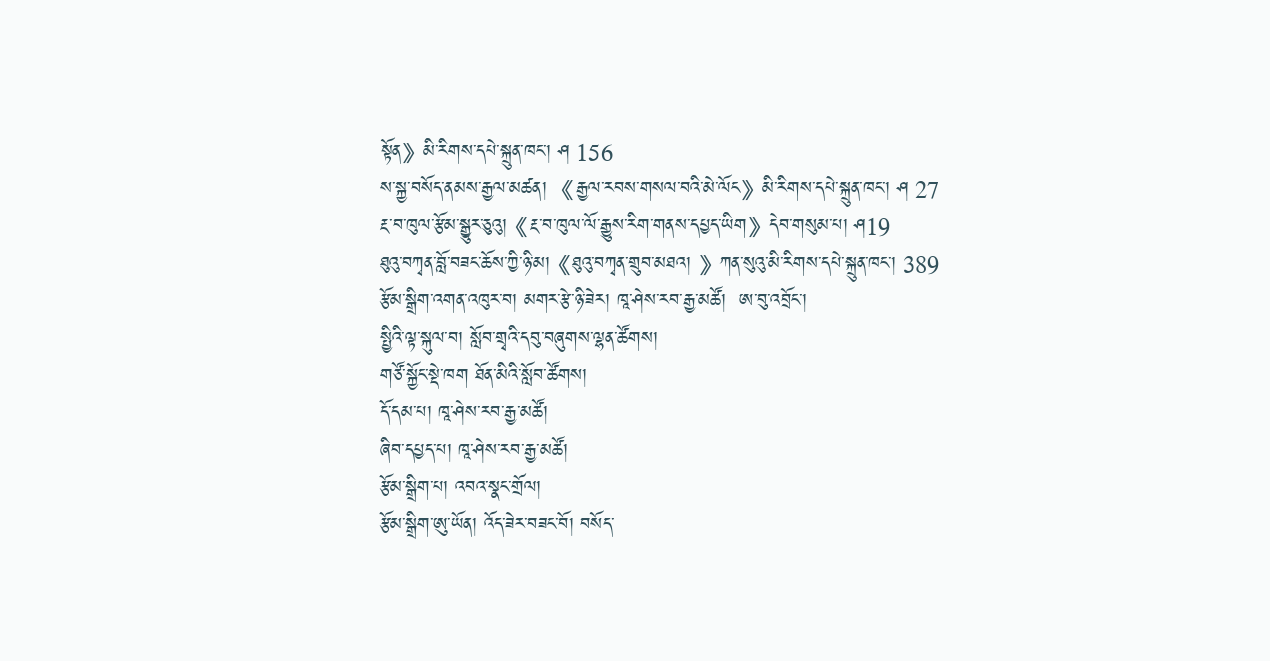སྟོན》མི་རིགས་དཔེ་སྐྲུན་ཁང་། ཤ 156
ས་སྐྱ་བསོད་ནམས་རྒྱལ་མཚན། 《རྒྱལ་རབས་གསལ་བའི་མེ་ལོང》མི་རིགས་དཔེ་སྐྲུན་ཁང་། ཤ 27
རྔ་བ་ཁུལ་རྩོམ་སྒྱུར་ཅུའུ།《རྔ་བ་ཁུལ་ལོ་རྒྱུས་རིག་གནས་དཔྱད་ཡིག》དེབ་གསུམ་པ། ཤ19
ཐུའུ་བཀྭན་བློ་བཟང་ཆོས་ཀྱི་ཉི་མ།《ཐུའུ་བཀྭན་གྲུབ་མཐའ། 》ཀན་སུའུ་མི་རིགས་དཔེ་སྐྲུན་ཁང་། 389
རྩོམ་སྒྲིག་འགན་འཁུར་བ། མགར་རྩེ་ཉི་ཟེར། ཁཱ་ཤེས་རབ་རྒྱ་མཚོ།  ཨ་བུ་འབྲོང་།
སྤྱིའི་ལྟ་སྐུལ་བ། སློབ་གྲྭའི་དབུ་བཞུགས་ལྷན་ཚོགས།
གཙོ་སྐྱོང་སྡེ་ཁག ཐོན་མིའི་སློབ་ཚོགས།
དོ་དམ་པ། ཁཱ་ཤེས་རབ་རྒྱ་མཚོ།
ཞིབ་དཔྱད་པ། ཁཱ་ཤེས་རབ་རྒྱ་མཚོ།
རྩོམ་སྒྲིག་པ། འབའ་སྣང་གྲོལ།
རྩོམ་སྒྲིག་ཨུ་ཡོན། འོད་ཟེར་བཟང་བོ། བསོད་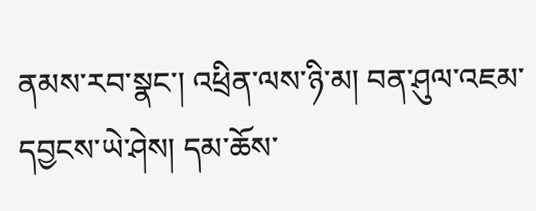ནམས་རབ་སྣང་། འཕྲིན་ལས་ཉི་མ། བན་ཤུལ་འཇམ་དབྱངས་ཡེ་ཤེས། དམ་ཆོས་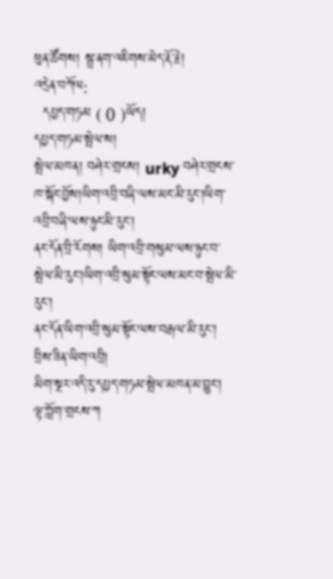ཕུན་ཚོགས། སྦྲ་ནག་འཇིགས་མེད་རྡོ་རྗེ།
འདྲེན་བཀོལ:
  དཔྱད་གཏམ ( 0 )ཡོད།
དཔྱད་གཏམ་སྤེལ་ས།
སྤེལ་མཁན། བཤེར་གྲངས། urky བཤེར་གྲངས་ཁ་སྐོང་བྱོས།ཡིག་འབྲི་བཞི་ལས་མང་མི་རུང་།ཡིག་འབྲི་བཞི་ལས་ཉུང་མི་རུང་།
ནང་དོན་བྲི་རོགས། ཡིག་འབྲི་གསུམ་ལས་ཉུང་བ་སྤེལ་མི་རུང་།ཡིག་འབྲི་སུམ་སྟོང་ལས་མང་བ་སྤེལ་མི་རུང་།
ནང་དོན་ཡིག་འབྲི་སུམ་སྟོང་ལས་བརྒལ་མི་རུང་། བྲིས་ཟིན་ཡིག་འབྲི།
མིག་སྔར་འདི་རུ་དཔྱད་གཏམ་སྤེལ་མཁན་མ་བྱུང་།
ལྟ་ཀློག་གྲངས་ཀ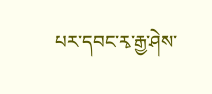པར་དབང་རྭ་རྒྱ་ཤེས་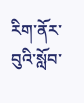རིག་ནོར་བུའི་སློབ་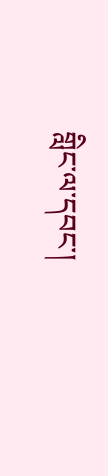གླིང་ལ་དབང་།